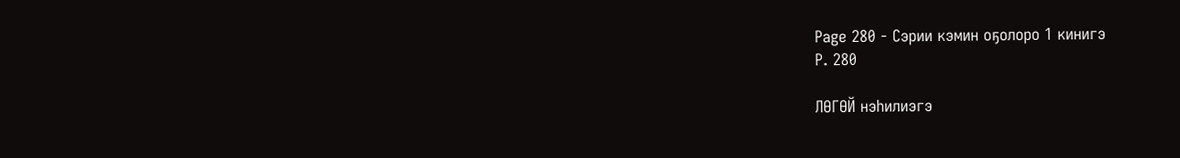Page 280 - Сэрии кэмин оҕолоро 1 кинигэ
P. 280

ЛӨГӨЙ нэһилиэгэ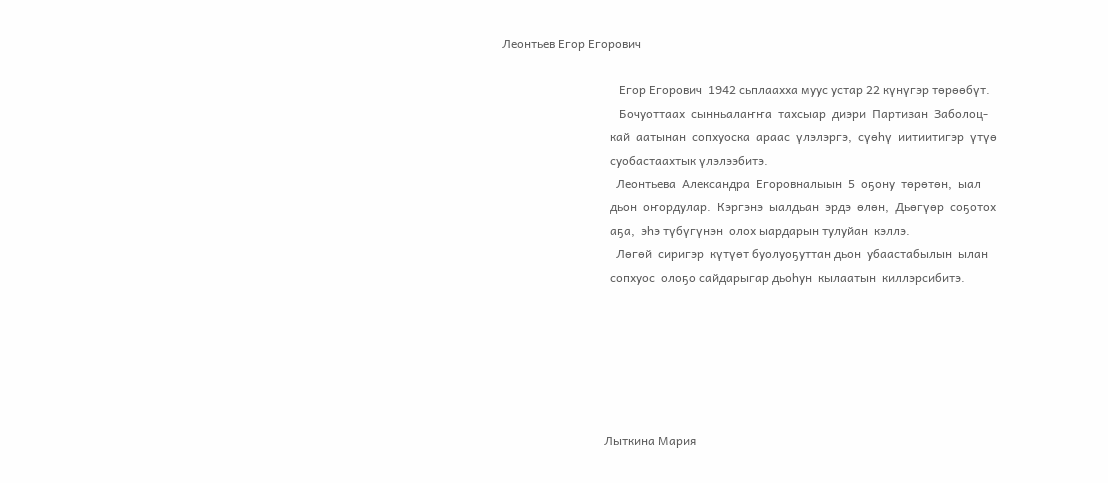Леонтьев Егор Егорович

                                       Егор Егорович  1942 сьплаахха муус устар 22 күнүгэр төрөөбүт.
                                       Бочуоттаах  сынньалаҥҥа  тахсыар  диэри  Партизан  Заболоц-
                                    кай  аатынан  сопхуоска  араас  үлэлэргэ,  сүөһү  иитиитигэр  үтүө
                                    суобастаахтык үлэлээбитэ.
                                      Леонтьева  Александра  Егоровналыын  5  оҕону  төрөтөн,  ыал
                                    дьон  оҥордулар.  Кэргэнэ  ыалдьан  эрдэ  өлөн,  Дьөгүөр  соҕотох
                                    аҕа,  эһэ түбүгүнэн  олох ыардарын тулуйан  кэллэ.
                                      Лөгөй  сиригэр  күтүөт буолуоҕуттан дьон  убаастабылын  ылан
                                    сопхуос  олоҕо сайдарыгар дьоһун  кылаатын  киллэрсибитэ.






                                  Лыткина Мария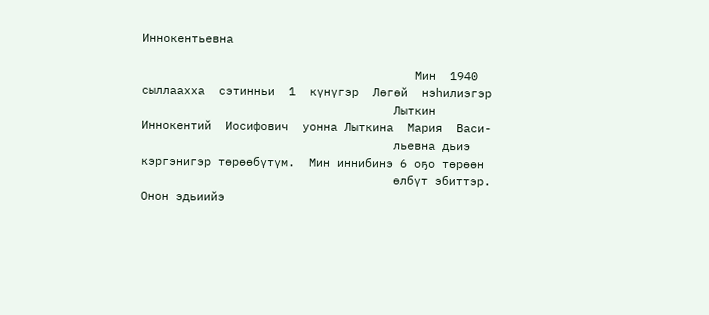Иннокентьевна

                                       Мин  1940  сыллаахха  сэтинньи  1  күнүгэр  Лөгөй  нэһилиэгэр
                                    Лыткин  Иннокентий  Иосифович  уонна Лыткина  Мария  Васи-
                                    льевна дьиэ кэргэнигэр төрөөбүтүм.  Мин иннибинэ 6 оҕо төрөөн
                                    өлбүт эбиттэр.  Онон эдьиийэ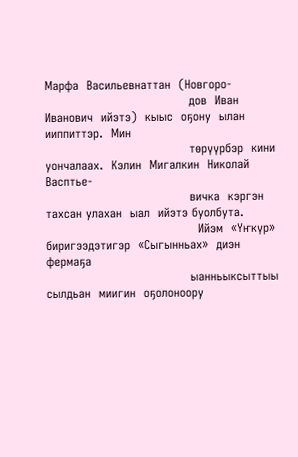Марфа  Васильевнаттан  (Новгоро-
                                    дов  Иван  Иванович  ийэтэ)  кыыс  оҕону  ылан  ииппиттэр.  Мин
                                    төрүүрбэр  кини уончалаах.  Кэлин  Мигалкин  Николай  Васптье-
                                    вичка  кэргэн тахсан улахан  ыал  ийэтэ буолбута.
                                      Ийэм  «Үҥкүр»  биригээдэтигэр  «Сыгынньах»  диэн  фермаҕа
                                    ыанньыксыттыы  сылдьан  миигин  оҕолоноору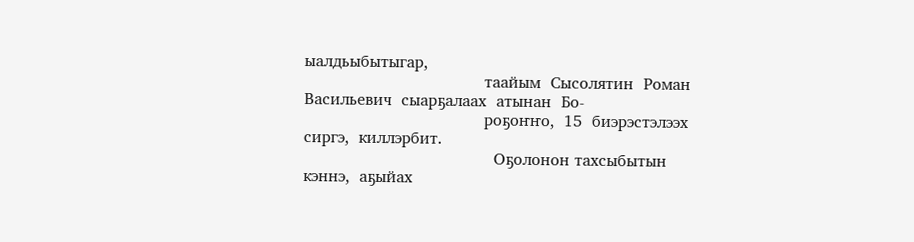ыалдьыбытыгар,
                                    таайым  Сысолятин  Роман  Васильевич  сыарҕалаах  атынан  Бо-
                                    роҕоҥҥо,  15  биэрэстэлээх сиргэ,  киллэрбит.
                                      Оҕолонон тахсыбытын  кэннэ,  аҕыйах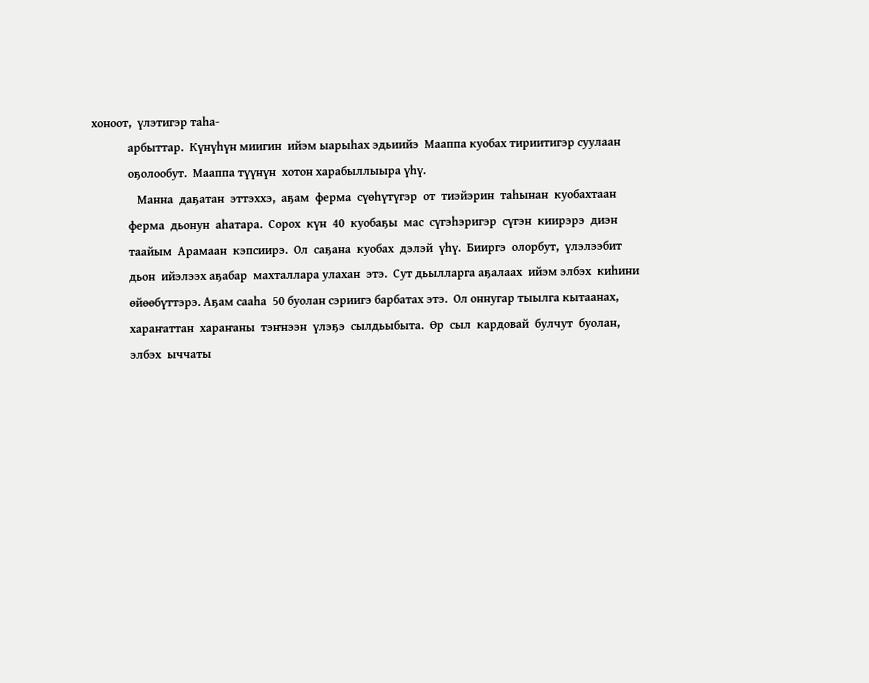хоноот,  үлэтигэр таһа-
            арбыттар.  Күнүһүн миигин  ийэм ыарыһах эдьиийэ  Мааппа куобах тириитигэр суулаан
            оҕолообут.  Мааппа түүнүн  хотон харабыллыыра үһү.
               Манна  даҕатан  эттэххэ,  аҕам  ферма  сүөһүтүгэр  от  тиэйэрин  таһынан  куобахтаан
            ферма  дьонун  аһатара.  Сорох  күн  40  куобаҕы  мас  сүгэһэригэр  сүгэн  киирэрэ  диэн
            таайым  Арамаан  кэпсиирэ.  Ол  саҕана  куобах  дэлэй  үһү.  Бииргэ  олорбут,  үлэлээбит
            дьон  ийэлээх аҕабар  махталлара улахан  этэ.  Сут дьылларга аҕалаах  ийэм элбэх  киһини
            өйөөбүттэрэ. Аҕам сааһа  50 буолан сэриигэ барбатах этэ.  Ол оннугар тыылга кытаанах,
            хараҥаттан  хараҥаны  тэҥнээн  үлэҕэ  сылдьыбыта.  Өр  сыл  кардовай  булчут  буолан,
            элбэх  ыччаты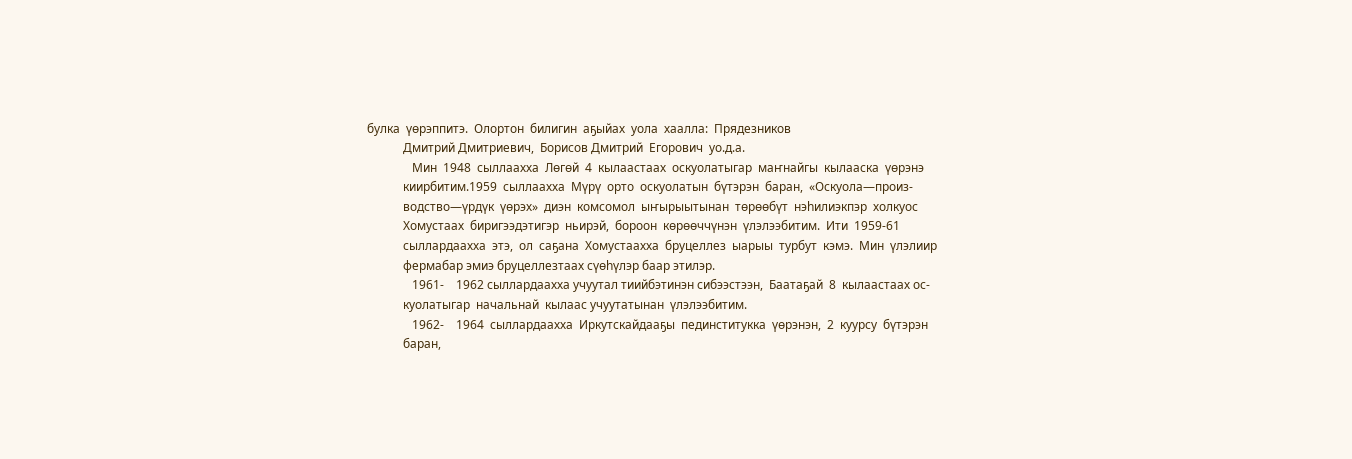булка  үөрэппитэ.  Олортон  билигин  аҕыйах  уола  хаалла:  Прядезников
            Дмитрий Дмитриевич,  Борисов Дмитрий  Егорович  уо.д.а.
               Мин  1948  сыллаахха  Лөгөй  4  кылаастаах  оскуолатыгар  маҥнайгы  кылааска  үөрэнэ
            киирбитим.1959  сыллаахха  Мүрү  орто  оскуолатын  бүтэрэн  баран,  «Оскуола—произ-
            водство—үрдүк  үөрэх»  диэн  комсомол  ыҥырыытынан  төрөөбүт  нэһилиэкпэр  холкуос
            Хомустаах  биригээдэтигэр  ньирэй,  бороон  көрөөччүнэн  үлэлээбитим.  Ити  1959-61
            сыллардаахха  этэ,  ол  саҕана  Хомустаахха  бруцеллез  ыарыы  турбут  кэмэ.  Мин  үлэлиир
            фермабар эмиэ бруцеллезтаах сүөһүлэр баар этилэр.
               1961-    1962 сыллардаахха учуутал тиийбэтинэн сибээстээн,  Баатаҕай  8  кылаастаах ос-
            куолатыгар  начальнай  кылаас учуутатынан  үлэлээбитим.
               1962-    1964  сыллардаахха  Иркутскайдааҕы  пединститукка  үөрэнэн,  2  куурсу  бүтэрэн
            баран,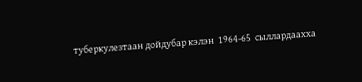туберкулезтаан дойдубар кэлэн  1964-65  сыллардаахха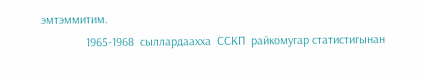эмтэммитим.
               1965-1968  сыллардаахха  ССКП  райкомугар статистигынан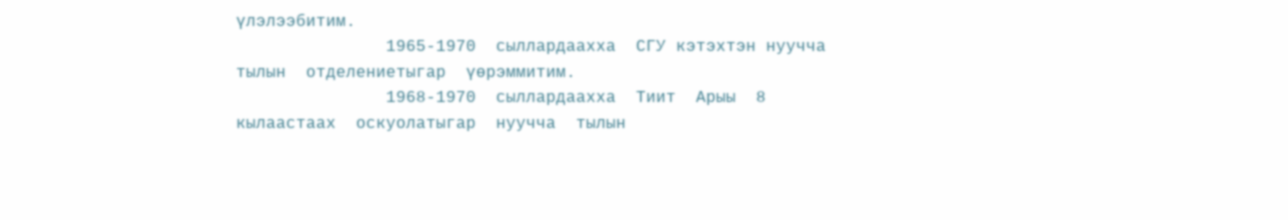үлэлээбитим.
               1965-1970  сыллардаахха  СГУ кэтэхтэн нуучча тылын  отделениетыгар  үөрэммитим.
               1968-1970  сыллардаахха  Тиит  Арыы  8  кылаастаах  оскуолатыгар  нуучча  тылын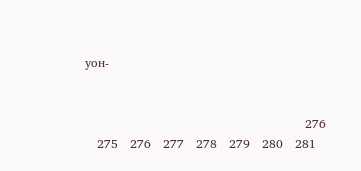уон-


                                                       276
   275   276   277   278   279   280   281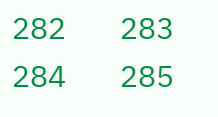282   283   284   285